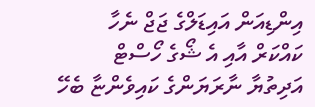އިންޑިއަން އައިޑަލްގެ ޖަޖް ނެހާ ކައްކަރް އާއި އެ ޝޯގެ ހޯސްޓް އަދިތުޔާ ނާރަޔަންގެ ކައިވެންޏާ ބެހޭ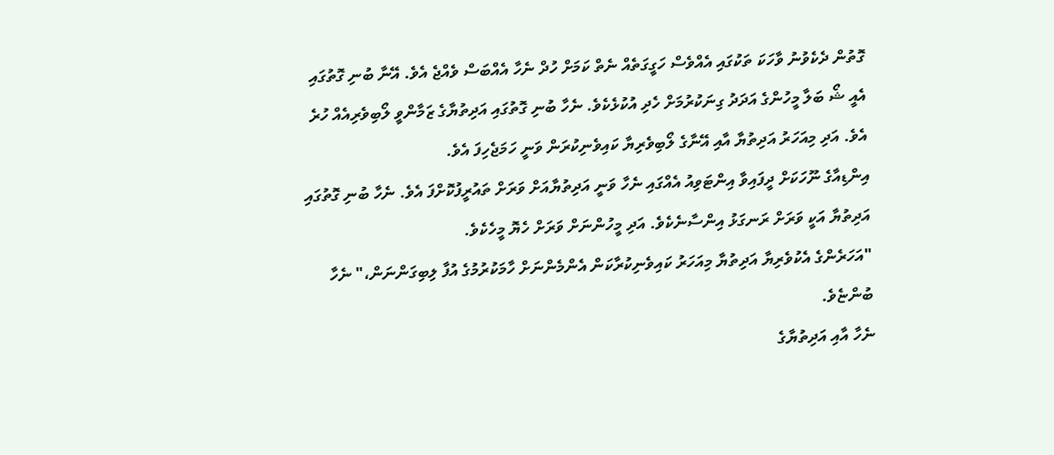ގޮތުން ދެކެވުނު ވާހަކަ ތަކުގައި އެއްވެސް ހަގީގަތެއް ނެތް ކަމަށް ހުދް ނެހާ އެއްބަސް ވެއްޖެ އެވެ. އޭނާ ބުނި ގޮތުގައި އެއީ ޝޯ ބަލާ މީހުންގެ އަދަދު ގިނަކުރުމަށް ހެދި އުކުޅެކެވެ. ނެހާ ބުނި ގޮތުގައި އަދިތުޔާގެ ޒަމާންވީ ލޯބިވެރިއެއް ހުރެ އެވެ. އަދި މިއަހަރު އަދިތުޔާ އާއި އޭނާގެ ލޯބިވެރިޔާ ކައިވެނިކުރަން ވަނީ ހަމަޖެހިފަ އެވެ.
އިންޑިއާގެ ނޫހަކަށް ދީފައިވާ އިންޓަވިއު އެއްގައި ނެހާ ވަނީ އަދިތުޔާއަށް ވަރަށް ތައުރީފުކޮށްފަ އެވެ. ނެހާ ބުނި ގޮތުގައި އަދިތުޔާ އަކީ ވަރަށް ރަނގަޅު އިންސާނެކެވެ. އަދި މީހުންނަށް ވަރަށް ހެޔޮ މީހެކެވެ.
"އަހަރެންގެ އެކުވެރިޔާ އަދިތުޔާ މިއަހަރު ކައިވެނިކުރާކަން އެންމެންނަށް ހާމަކުރުމުގެ އުފާ ލިބިގަންނަން،" ނެހާ ބުންޏެވެ.
ނެހާ އާއި އަދިތުޔާގެ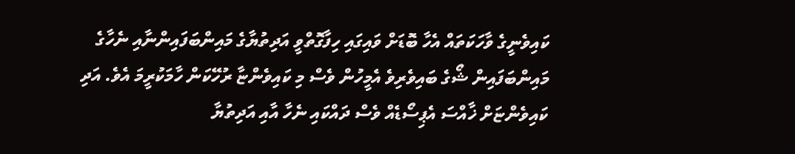ކައިވެނީގެ ވާހަކަތައް އެހާ ބޮޑަށް ވައިގައި ހިފާގޮތްވީ އަދިތުޔާގެ މައިންބަފައިންނާއި ނެހާގެ މައިންބަފައިން ޝޯގެ ބައިވެރިވެ އެމީހުން ވެސް މި ކައިވެންޏާ ރުހޭކަން ހާމަކުރީމަ އެވެ. އަދި ކައިވެންޏަށް ޚާއްސަ އެޕިސޯޑެއް ވެސް ދައްކައި ނެހާ އާއި އަދިތުޔާ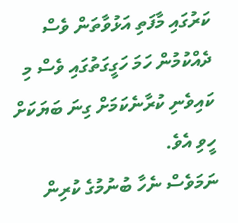ކަރުގައި މާފަތި އަޅުވާތަން ވެސް ދެއްކުމުން ހަމަ ހަގީގަތުގައި ވެސް މި ކައިވެނި ކުރާނެކަމަށް ގިނަ ބަޔަކަށް ހީވި އެވެ.
ނަމަވެސް ނެހާ ބުނުމުގެ ކުރިން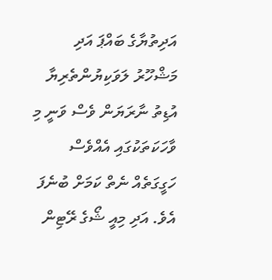އަދިތުޔާގެ ބައްޕަ އަދި މަޝްހޫރު ލަވަކިޔުންތެރިޔާ އުޑިތު ނާރަޔަން ވެސް ވަނީ މި ވާހަކަތަކުގައި އެއްވެސް ހަގީގަތެއް ނެތް ކަމަށް ބުނެފަ އެވެ. އަދި މިއީ ޝޯގެ ރޭޓިން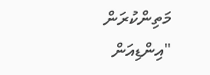މަތިންކުރަން "އިންޑިއަން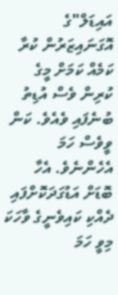އައިޑަލް"ގެ އޮގަނައިޒަރުން ކުރާ ކަމެއް ކަމަށް މީގެ ކުރިން ވެސް އުޑިތު ބުނެފައި ވެއެވެ. ކަން ވީވެސް ހަމަ އެހެންނެވެ. އެހާ ބޮޑަށް އަޑުގަދަކޮށްފައި ދެއްކި ކައިވެނީގެ ވާހަކަ މިވީ ހަމަ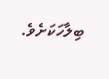ބިލާހަކަށެވެ.